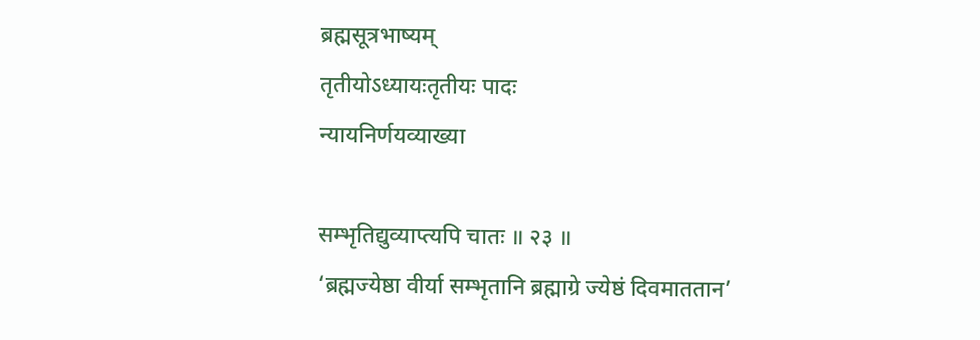ब्रह्मसूत्रभाष्यम्
तृतीयोऽध्यायःतृतीयः पादः
न्यायनिर्णयव्याख्या

सम्भृतिद्युव्याप्त्यपि चातः ॥ २३ ॥
‘ब्रह्मज्येष्ठा वीर्या सम्भृतानि ब्रह्माग्रे ज्येष्ठं दिवमाततान’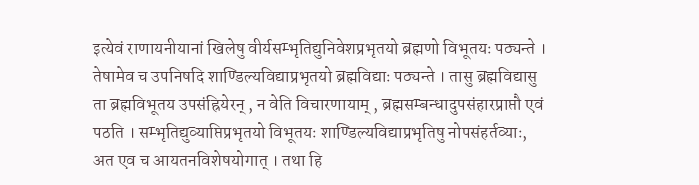इत्येवं राणायनीयानां खिलेषु वीर्यसम्भृतिद्युनिवेशप्रभृतयो ब्रह्मणो विभूतयः पठ्यन्ते । तेषामेव च उपनिषदि शाण्डिल्यविद्याप्रभृतयो ब्रह्मविद्याः पठ्यन्ते । तासु ब्रह्मविद्यासु ता ब्रह्मविभूतय उपसंह्रियेरन् , न वेति विचारणायाम् , ब्रह्मसम्बन्धादुपसंहारप्राप्तौ एवं पठति । सम्भृतिद्युव्याप्तिप्रभृतयो विभूतयः शाण्डिल्यविद्याप्रभृतिषु नोपसंहर्तव्याः, अत एव च आयतनविशेषयोगात् । तथा हि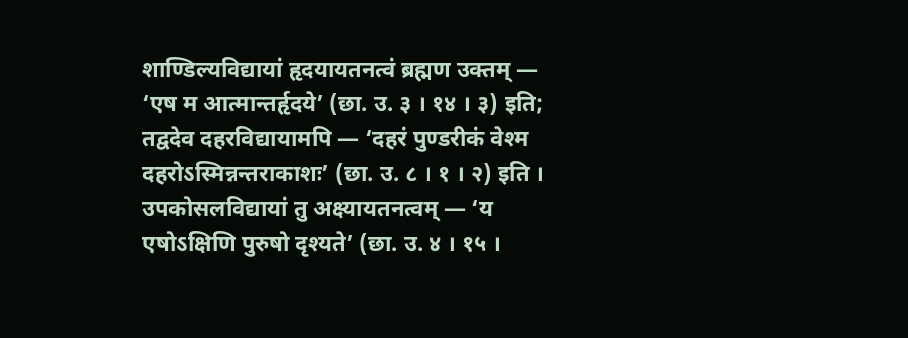शाण्डिल्यविद्यायां हृदयायतनत्वं ब्रह्मण उक्तम् — ‘एष म आत्मान्तर्हृदये’ (छा. उ. ३ । १४ । ३) इति; तद्वदेव दहरविद्यायामपि — ‘दहरं पुण्डरीकं वेश्म दहरोऽस्मिन्नन्तराकाशः’ (छा. उ. ८ । १ । २) इति । उपकोसलविद्यायां तु अक्ष्यायतनत्वम् — ‘य एषोऽक्षिणि पुरुषो दृश्यते’ (छा. उ. ४ । १५ ।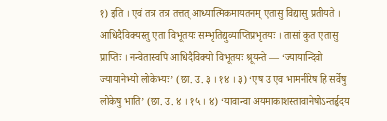१) इति । एवं तत्र तत्र तत्तत् आध्यात्मिकमायतनम् एतासु विद्यासु प्रतीयते । आधिदैविक्यस्तु एता विभूतयः सम्भृतिद्युव्याप्तिप्रभृतयः । तासां कुत एतासु प्राप्तिः । नन्वेतास्वपि आधिदैविक्यो विभूतयः श्रूयन्ते — ‘ज्यायान्दिवो ज्यायानेभ्यो लोकेभ्यः’ (छा. उ. ३ । १४ । ३) ‘एष उ एव भामनीरेष हि सर्वेषु लोकेषु भाति’ (छा. उ. ४ । १५ । ४) ‘यावान्वा अयमाकाशस्तावानेषोऽन्तर्हृदय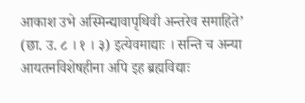आकाश उभे अस्मिन्द्यावापृथिवी अन्तरेव समाहिते’ (छा. उ. ८ । १ । ३) इत्येवमाद्याः । सन्ति च अन्या आयतनविशेषहीना अपि इह ब्रह्मविद्याः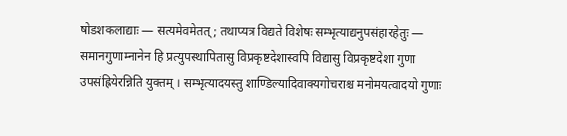षोडशकलाद्याः — सत्यमेवमेतत्; तथाप्यत्र विद्यते विशेषः सम्भृत्याद्यनुपसंहारहेतुः — समानगुणाम्नानेन हि प्रत्युपस्थापितासु विप्रकृष्टदेशास्वपि विद्यासु विप्रकृष्टदेशा गुणा उपसंह्रियेरन्निति युक्तम् । सम्भृत्यादयस्तु शाण्डिल्यादिवाक्यगोचराश्च मनोमयत्वादयो गुणाः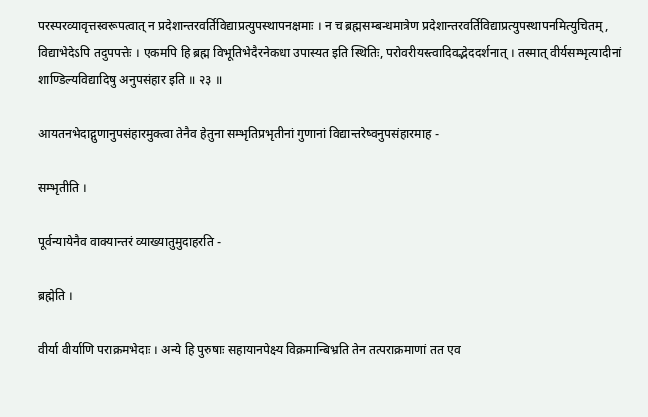परस्परव्यावृत्तस्वरूपत्वात् न प्रदेशान्तरवर्तिविद्याप्रत्युपस्थापनक्षमाः । न च ब्रह्मसम्बन्धमात्रेण प्रदेशान्तरवर्तिविद्याप्रत्युपस्थापनमित्युचितम् , विद्याभेदेऽपि तदुपपत्तेः । एकमपि हि ब्रह्म विभूतिभेदैरनेकधा उपास्यत इति स्थितिः, परोवरीयस्त्वादिवद्भेददर्शनात् । तस्मात् वीर्यसम्भृत्यादीनां शाण्डिल्यविद्यादिषु अनुपसंहार इति ॥ २३ ॥

आयतनभेदाद्गुणानुपसंहारमुक्त्वा तेनैव हेतुना सम्भृतिप्रभृतीनां गुणानां विद्यान्तरेष्वनुपसंहारमाह -

सम्भृतीति ।

पूर्वन्यायेनैव वाक्यान्तरं व्याख्यातुमुदाहरति -

ब्रह्मेति ।

वीर्या वीर्याणि पराक्रमभेदाः । अन्ये हि पुरुषाः सहायानपेक्ष्य विक्रमान्बिभ्रति तेन तत्पराक्रमाणां तत एव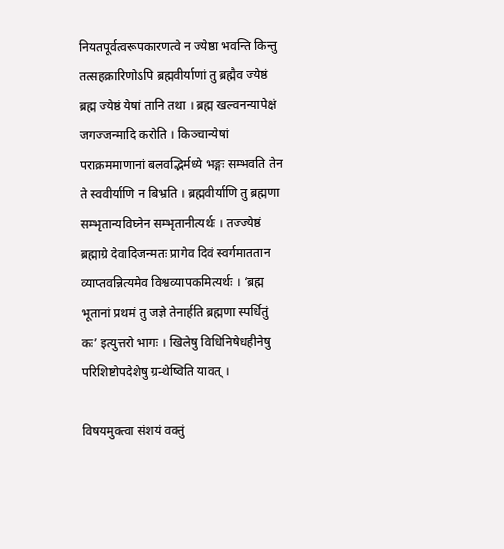नियतपूर्वत्वरूपकारणत्वे न ज्येष्ठा भवन्ति किन्तु तत्सहक्रारिणोऽपि ब्रह्मवीर्याणां तु ब्रह्मैव ज्येष्ठं ब्रह्म ज्येष्ठं येषां तानि तथा । ब्रह्म खल्वनन्यापेक्षं जगज्जन्मादि करोति । किञ्चान्येषां पराक्रममाणानां बलवद्भिर्मध्ये भङ्गः सम्भवति तेन ते स्ववीर्याणि न बिभ्रति । ब्रह्मवीर्याणि तु ब्रह्मणा सम्भृतान्यविघ्नेन सम्भृतानीत्यर्थः । तज्ज्येष्ठं ब्रह्माग्रे देवादिजन्मतः प्रागेव दिवं स्वर्गमाततान व्याप्तवन्नित्यमेव विश्वव्यापकमित्यर्थः । ‘ब्रह्म भूतानां प्रथमं तु जज्ञे तेनार्हति ब्रह्मणा स्पर्धितुं कः’ इत्युत्तरो भागः । खिलेषु विधिनिषेधहीनेषु परिशिष्टोपदेशेषु ग्रन्थेष्विति यावत् ।

विषयमुक्त्वा संशयं वक्तुं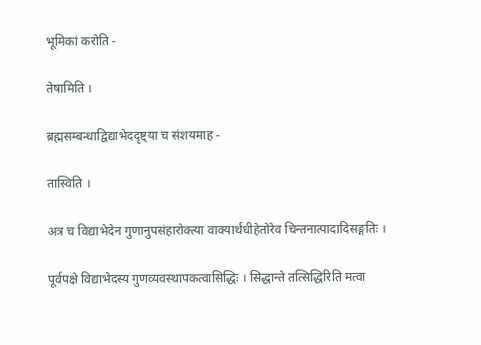भूमिकां करोति -

तेषामिति ।

ब्रह्मसम्बन्धाद्विद्याभेददृष्ट्या च संशयमाह -

तास्विति ।

अत्र च विद्याभेदेन गुणानुपसंहारोक्त्या वाक्यार्थधीहेतोरेव चिन्तनात्पादादिसङ्गतिः ।

पूर्वपक्षे विद्याभेदस्य गुणव्यवस्थापकत्वासिद्धिः । सिद्धान्ते तत्सिद्धिरिति मत्वा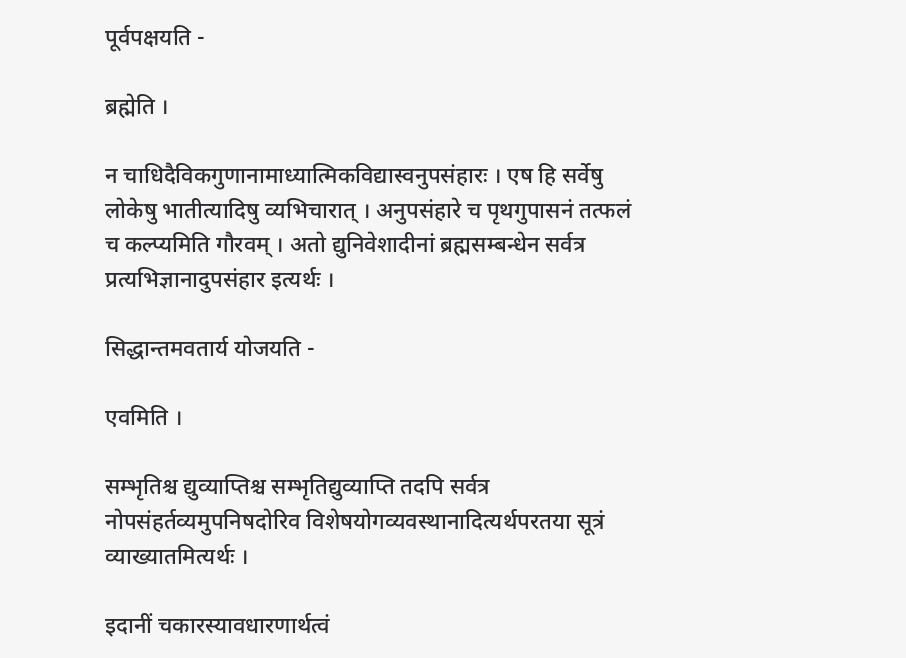पूर्वपक्षयति -

ब्रह्मेति ।

न चाधिदैविकगुणानामाध्यात्मिकविद्यास्वनुपसंहारः । एष हि सर्वेषु लोकेषु भातीत्यादिषु व्यभिचारात् । अनुपसंहारे च पृथगुपासनं तत्फलं च कल्प्यमिति गौरवम् । अतो द्युनिवेशादीनां ब्रह्मसम्बन्धेन सर्वत्र प्रत्यभिज्ञानादुपसंहार इत्यर्थः ।

सिद्धान्तमवतार्य योजयति -

एवमिति ।

सम्भृतिश्च द्युव्याप्तिश्च सम्भृतिद्युव्याप्ति तदपि सर्वत्र नोपसंहर्तव्यमुपनिषदोरिव विशेषयोगव्यवस्थानादित्यर्थपरतया सूत्रं व्याख्यातमित्यर्थः ।

इदानीं चकारस्यावधारणार्थत्वं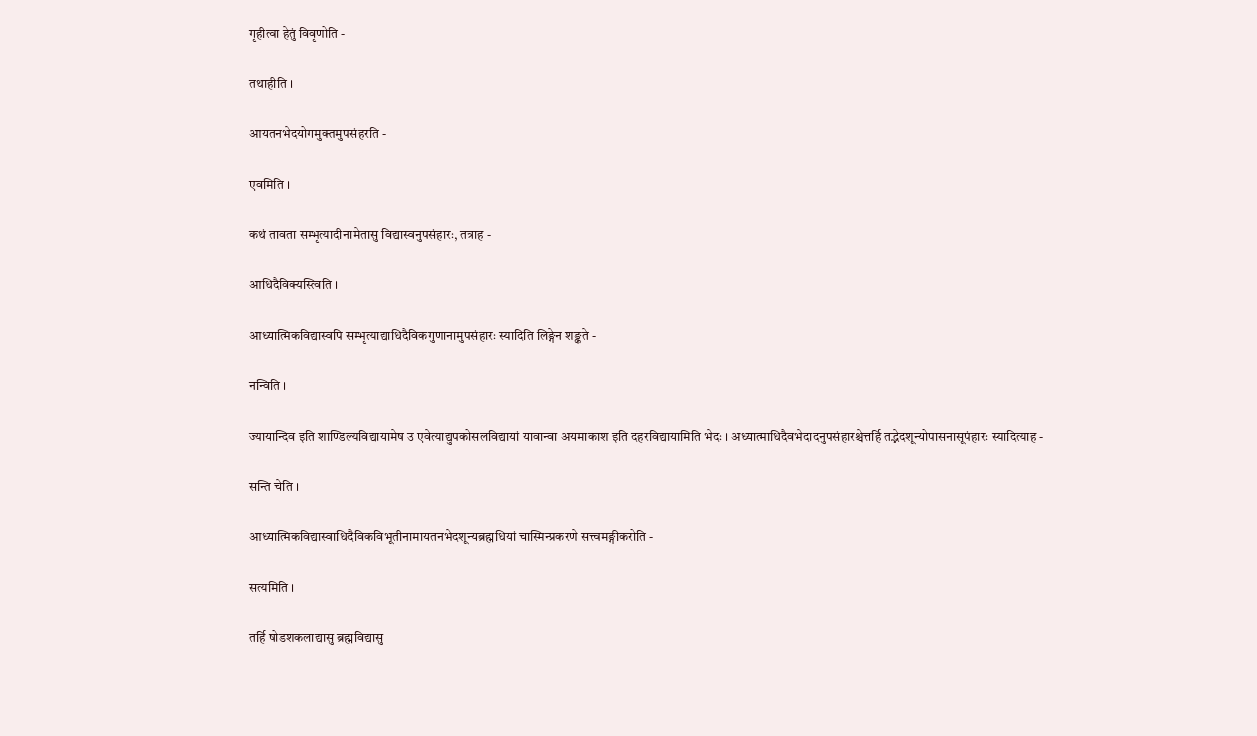गृहीत्वा हेतुं विवृणोति -

तथाहीति ।

आयतनभेदयोगमुक्तमुपसंहरति -

एवमिति ।

कथं तावता सम्भृत्यादीनामेतासु विद्यास्वनुपसंहारः, तत्राह -

आधिदैविक्यस्त्विति ।

आध्यात्मिकविद्यास्वपि सम्भृत्याद्याधिदैविकगुणानामुपसंहारः स्यादिति लिङ्गेन शङ्कते -

नन्विति ।

ज्यायान्दिव इति शाण्डिल्यविद्यायामेष उ एवेत्याद्युपकोसलविद्यायां यावान्वा अयमाकाश इति दहरविद्यायामिति भेदः । अध्यात्माधिदैवभेदादनुपसंहारश्चेत्तर्हि तद्भेदशून्योपासनासूपंहारः स्यादित्याह -

सन्ति चेति ।

आध्यात्मिकविद्यास्वाधिदैविकविभूतीनामायतनभेदशून्यब्रह्मधियां चास्मिन्प्रकरणे सत्त्वमङ्गीकरोति -

सत्यमिति ।

तर्हि षोडशकलाद्यासु ब्रह्मविद्यासु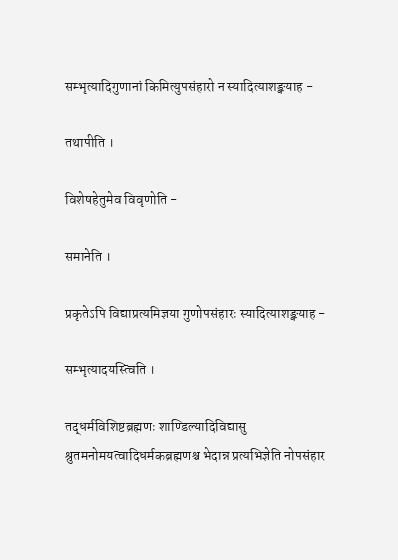सम्भृत्यादिगुणानां किमित्युपसंहारो न स्यादित्याशङ्क्याह -

तथापीति ।

विशेषहेतुमेव विवृणोति -

समानेति ।

प्रकृतेऽपि विद्याप्रत्यमिज्ञया गुणोपसंहारः स्यादित्याशङ्क्याह -

सम्भृत्यादयस्त्विति ।

तद्धर्मविशिष्टब्रह्मणः शाण्डिल्यादिविद्यासु श्रुतमनोमयत्वादिधर्मकब्रह्मणश्च भेदान्न प्रत्यभिज्ञेति नोपसंहार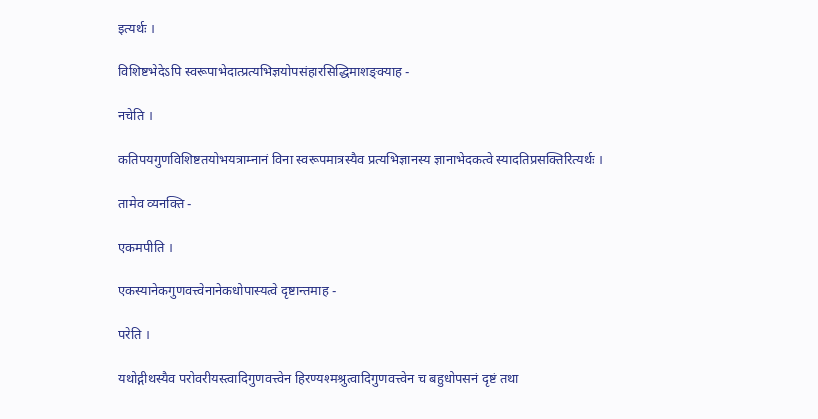इत्यर्थः ।

विशिष्टभेदेऽपि स्वरूपाभेदात्प्रत्यभिज्ञयोपसंहारसिद्धिमाशङ्क्याह -

नचेति ।

कतिपयगुणविशिष्टतयोभयत्राम्नानं विना स्वरूपमात्रस्यैव प्रत्यभिज्ञानस्य ज्ञानाभेदकत्वे स्यादतिप्रसक्तिरित्यर्थः ।

तामेव व्यनक्ति -

एकमपीति ।

एकस्यानेकगुणवत्त्वेनानेकधोपास्यत्वे दृष्टान्तमाह -

परेति ।

यथोद्गीथस्यैव परोवरीयस्त्वादिगुणवत्त्वेन हिरण्यश्मश्रुत्वादिगुणवत्त्वेन च बहुधोपसनं दृष्टं तथा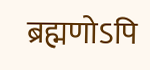ब्रह्मणोऽपि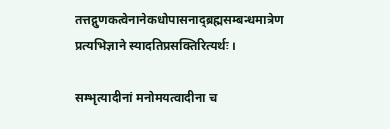तत्तद्गुणकत्वेनानेकधोपासनाद्ब्रह्मसम्बन्धमात्रेण प्रत्यभिज्ञाने स्यादतिप्रसक्तिरित्यर्थः ।

सम्भृत्यादीनां मनोमयत्वादीना च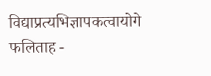विद्याप्रत्यभिज्ञापकत्वायोगे फलिताह -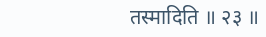तस्मादिति ॥ २३ ॥